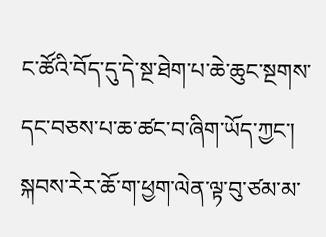ང་ཚོའི་བོད་དུ་དེ་སྔ་ཐེག་པ་ཆེ་ཆུང་སྔགས་དང་བཅས་པ་ཆ་ཚང་བ་ཞིག་ཡོད་ཀྱང་། སྐབས་རེར་ཆོ་ག་ཕྱག་ལེན་ལྟ་བུ་ཙམ་མ་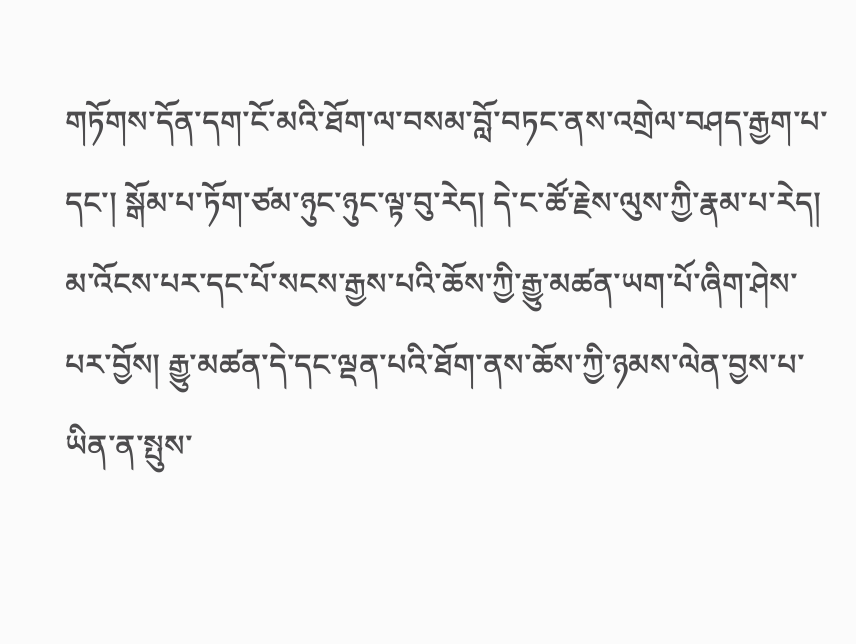གཏོགས་དོན་དག་ངོ་མའི་ཐོག་ལ་བསམ་བློ་བཏང་ནས་འགྲེལ་བཤད་རྒྱག་པ་དང་། སྒོམ་པ་ཏོག་ཙམ་ཉུང་ཉུང་ལྟ་བུ་རེད། དེ་ང་ཚོ་རྗེས་ལུས་ཀྱི་རྣམ་པ་རེད། མ་འོངས་པར་དང་པོ་སངས་རྒྱས་པའི་ཆོས་ཀྱི་རྒྱུ་མཚན་ཡག་པོ་ཞིག་ཤེས་པར་བྱོས། རྒྱུ་མཚན་དེ་དང་ལྡན་པའི་ཐོག་ནས་ཆོས་ཀྱི་ཉམས་ལེན་བྱས་པ་ཡིན་ན་སྤུས་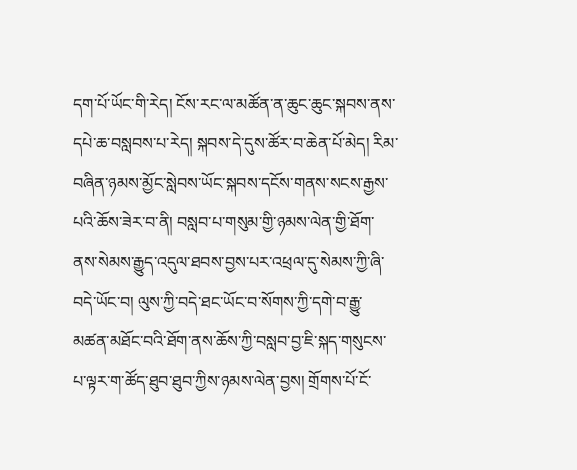དག་པོ་ཡོང་གི་རེད། ངོས་རང་ལ་མཚོན་ན་ཆུང་ཆུང་སྐབས་ནས་དཔེ་ཆ་བསླབས་པ་རེད། སྐབས་དེ་དུས་ཚོར་བ་ཆེན་པོ་མེད། རིམ་བཞིན་ཉམས་མྱོང་སླེབས་ཡོང་སྐབས་དངོས་གནས་སངས་རྒྱས་པའི་ཆོས་ཟེར་བ་ནི། བསླབ་པ་གསུམ་གྱི་ཉམས་ལེན་གྱི་ཐོག་ནས་སེམས་རྒྱུད་འདུལ་ཐབས་བྱས་པར་འཕྲལ་དུ་སེམས་ཀྱི་ཞི་བདེ་ཡོང་བ། ལུས་ཀྱི་བདེ་ཐང་ཡོང་བ་སོགས་ཀྱི་དགེ་བ་རྒྱུ་མཚན་མཐོང་བའི་ཐོག་ནས་ཆོས་ཀྱི་བསླབ་བྱ་ཇི་སྐད་གསུངས་པ་ལྟར་ག་ཚོད་ཐུབ་ཐུབ་ཀྱིས་ཉམས་ལེན་བྱས། གྲོགས་པོ་ངོ་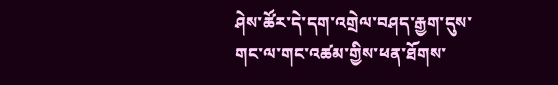ཤེས་ཚོར་དེ་དག་འགྲེལ་བཤད་རྒྱག་དུས་གང་ལ་གང་འཚམ་གྱིས་ཕན་ཐོགས་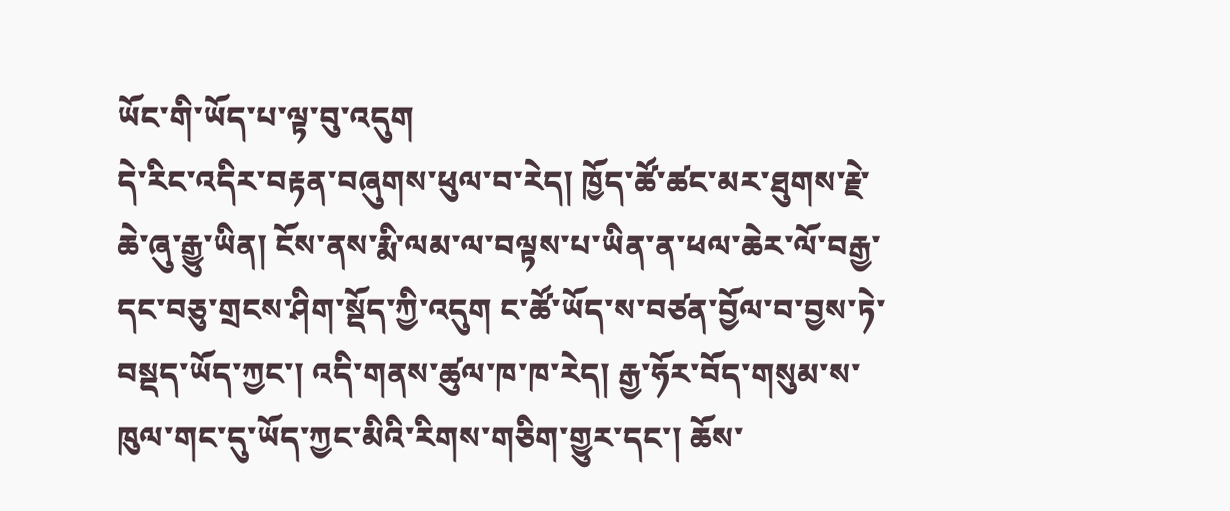ཡོང་གི་ཡོད་པ་ལྟ་བུ་འདུག
དེ་རིང་འདིར་བརྟན་བཞུགས་ཕུལ་བ་རེད། ཁྱོད་ཚོ་ཚང་མར་ཐུགས་རྗེ་ཆེ་ཞུ་རྒྱུ་ཡིན། ངོས་ནས་རྨི་ལམ་ལ་བལྟས་པ་ཡིན་ན་ཕལ་ཆེར་ལོ་བརྒྱ་དང་བཅུ་གྲངས་ཤིག་སྡོད་ཀྱི་འདུག ང་ཚོ་ཡོད་ས་བཙན་བྱོལ་བ་བྱས་ཏེ་བསྡད་ཡོད་ཀྱང་། འདི་གནས་ཚུལ་ཁ་ཁ་རེད། རྒྱ་ཧོར་བོད་གསུམ་ས་ཁུལ་གང་དུ་ཡོད་ཀྱང་མིའི་རིགས་གཅིག་གྱུར་དང་། ཆོས་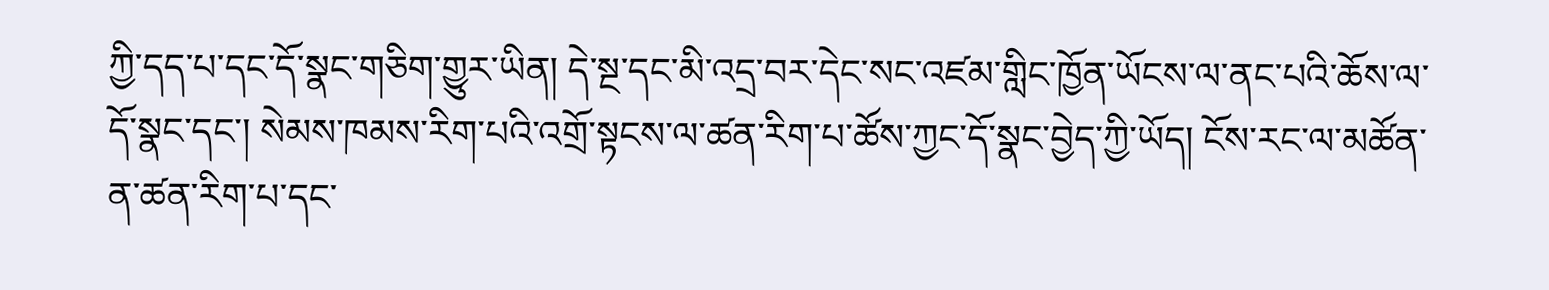ཀྱི་དད་པ་དང་དོ་སྣང་གཅིག་གྱུར་ཡིན། དེ་སྔ་དང་མི་འདྲ་བར་དེང་སང་འཛམ་གླིང་ཁྱོན་ཡོངས་ལ་ནང་པའི་ཆོས་ལ་དོ་སྣང་དང་། སེམས་ཁམས་རིག་པའི་འགྲོ་སྟངས་ལ་ཚན་རིག་པ་ཚོས་ཀྱང་དོ་སྣང་བྱེད་ཀྱི་ཡོད། ངོས་རང་ལ་མཚོན་ན་ཚན་རིག་པ་དང་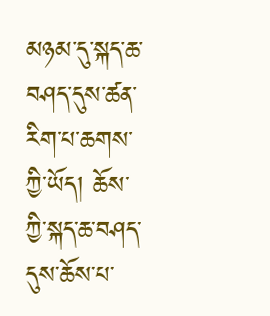མཉམ་དུ་སྐད་ཆ་བཤད་དུས་ཚན་རིག་པ་ཆགས་ཀྱི་ཡོད། ཆོས་ཀྱི་སྐད་ཆ་བཤད་དུས་ཆོས་པ་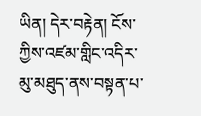ཡིན། དེར་བརྟེན། ངོས་ཀྱིས་འཛམ་གླིང་འདིར་མུ་མཐུད་ནས་བསྟན་པ་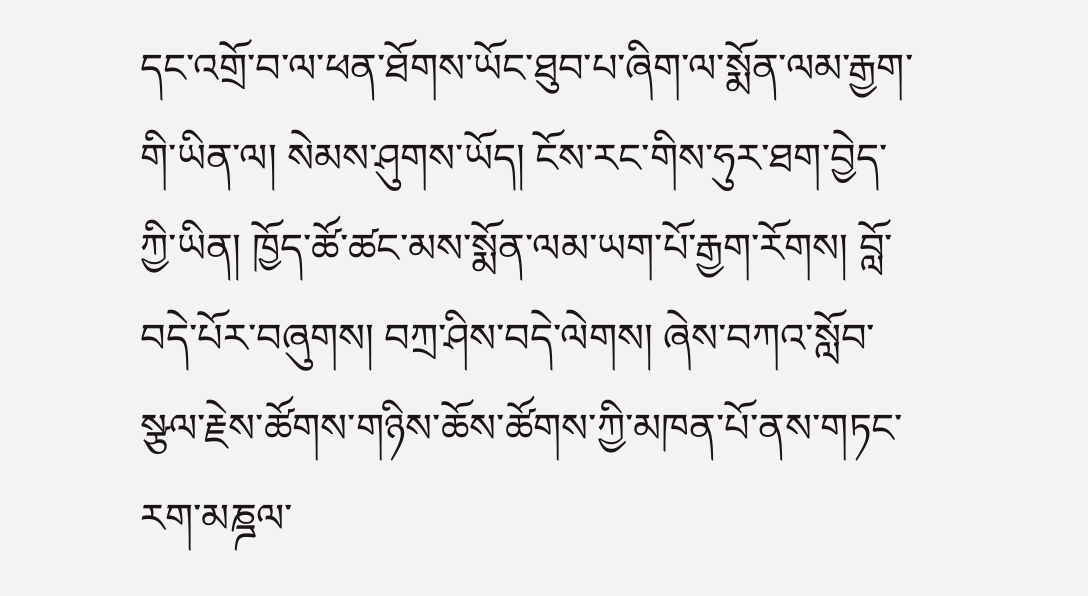དང་འགྲོ་བ་ལ་ཕན་ཐོགས་ཡོང་ཐུབ་པ་ཞིག་ལ་སྨོན་ལམ་རྒྱག་གི་ཡིན་ལ། སེམས་ཤུགས་ཡོད། ངོས་རང་གིས་ཧུར་ཐག་བྱེད་ཀྱི་ཡིན། ཁྱོད་ཚོ་ཚང་མས་སྨོན་ལམ་ཡག་པོ་རྒྱག་རོགས། བློ་བདེ་པོར་བཞུགས། བཀྲ་ཤིས་བདེ་ལེགས། ཞེས་བཀའ་སློབ་སྩལ་རྗེས་ཚོགས་གཉིས་ཆོས་ཚོགས་ཀྱི་མཁན་པོ་ནས་གཏང་རག་མཎྜལ་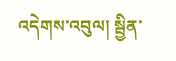འདེགས་འབུལ། སྦྱིན་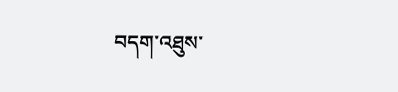བདག་འཐུས་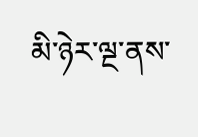མི་ཉེར་ལྔ་ནས་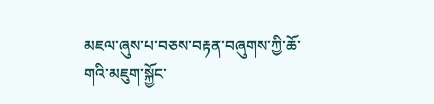མཇལ་ཞུས་པ་བཅས་བརྟན་བཞུགས་ཀྱི་ཆོ་གའི་མཇུག་སྐྱོང་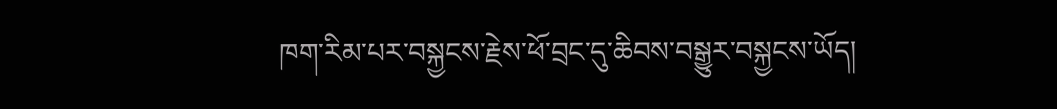ཁག་རིམ་པར་བསྐྱངས་རྗེས་ཕོ་བྲང་དུ་ཆིབས་བསྒྱུར་བསྐྱངས་ཡོད།